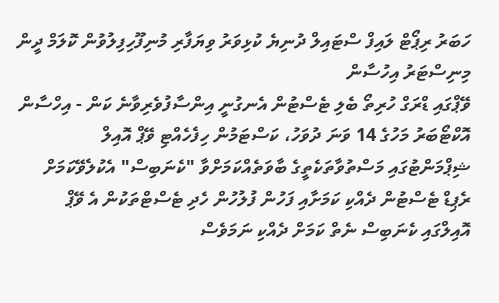ހަބަރު ރިޕޯޓް ލައިފް ސްޓައިލް ދުނިޔެ ކުޅިވަރު ވިޔަފާރި މުނިފޫހިފިލުވުން ކޮލަމް ދީން
މިނިސްޓަރު އިހުސާން
ވޭޕްގައި ޑްރަގް ހުރިތޯ ބެލި ޓެސްޓުން އެނގުނީ އިންސާފުވެރިވާނެ ކަން - އިހްސާން
އޮކްޓޯބަރު މަހުގެ 14 ވަނަ ދުވަހު، ކަސްޓަމުން ހިފެހެއްޓި ވޭޕް އޮއިލް ޝިޕްމަންޓުގައި މަސްތުވާތަކެތީގެ ބާވަތެއްކަމަށްވާ "ކެނަބިސް" އެކުލެވޭކަމަށް ރެޕިޑް ޓެސްޓުން ދެއްކި ކަމަށާއި ފަހުން ފުލުހުން ހެދި ޓެސްޓްތަކުން އެ ވޭޕް އޮއިލްގައި ކެނަބިސް ނެތް ކަމަށް ދެއްކި ނަމަވެސް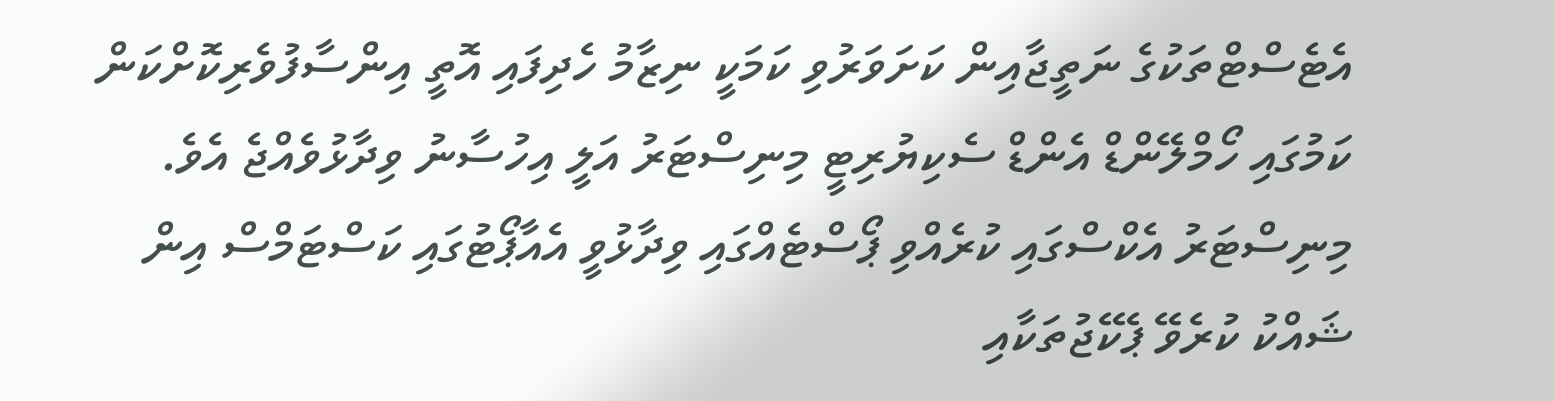އެޓެސްޓްތަކުގެ ނަތީޖާއިން ކަށަވަރުވި ކަމަކީ ނިޒާމު ހެދިފައި އޮތީ އިންސާފުވެރިކޮށްކަން ކަމުގައި ހޯމްލޭންޑް އެންޑް ސެކިޔުރިޓީ މިނިސްޓަރު އަލީ އިހުސާނު ވިދާޅުވެއްޖެ އެވެ.
މިނިސްޓަރު އެކްސްގައި ކުރެއްވި ޕޯސްޓެއްގައި ވިދާޅުވީ އެއާޕޯޓުގައި ކަސްޓަމްސް އިން ޝައްކު ކުރެވޭ ޕެކޭޖުތަކާއި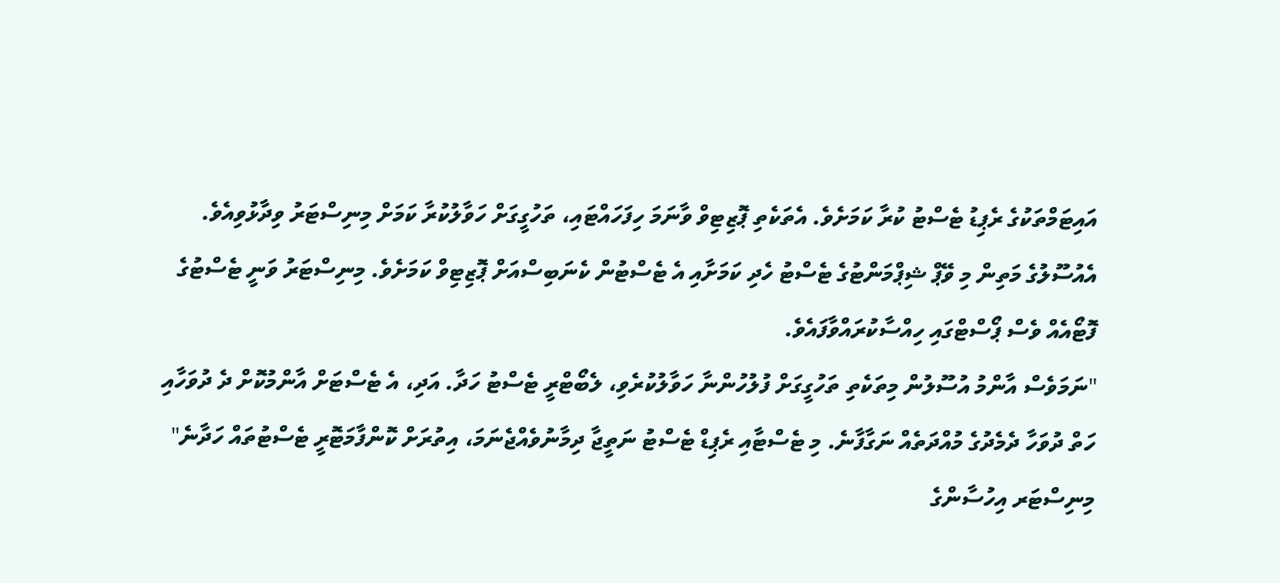އައިޓަމްތަކުގެ ރެޕިޑު ޓެސްޓު ކުރާ ކަމަށެވެ. އެތަކެތި ޕޮޒިޓިވް ވާނަމަ ހިފަހައްޓައި، ތަހުގީގަށް ހަވާލުކުރާ ކަމަށް މިނިސްޓަރު ވިދާޅުވިއެވެ. އެއުސޫލުގެ މަތިން މި ވޭޕް ޝިޕްމަންޓުގެ ޓެސްޓު ހެދި ކަމަށާއި އެ ޓެސްޓުން ކެނަބިސްއަށް ޕޮޒިޓިވް ކަމަށެވެ. މިނިސްޓަރު ވަނީ ޓެސްޓުގެ ފޮޓޯއެއް ވެސް ޕޯސްޓްގައި ހިއްސާކުރައްވާފައެވެ.
"ނަމަވެސް އާންމު އުސޫލުން މިތަކެތި ތަހުގީގަށް ފުލުހުންނާ ހަވާލުކުރެވި، ލެބޯޓްރީ ޓެސްޓު ހަދާ. އަދި، އެ ޓެސްޓަށް އާންމުކޮށް ދެ ދުވަހާއި ހަތް ދުވަހާ ދެމެދުގެ މުއްދަތެއް ނަގާފާނެ. މި ޓެސްޓާއި ރެޕިޑް ޓެސްޓު ނަތީޖާ ދިމާނުވެއްޖެނަމަ، އިތުރަށް ކޮންފާމަޓޮރީ ޓެސްޓުތައް ހަދާނެ" މިނިސްޓަރ އިހުސާންގެ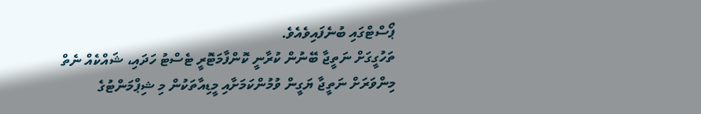ޕޯސްޓްގައި ބުނެފައިވެއެވެ.
ތަހުގީގަށް ނަތީޖާ ބޭނުން ކުރާނީ ކޮންފާމަޓޮރީ ޓެސްޓު ހަދައި، ޝައްކެއް ނެތް މިންވަރަށް ނަތީޖާ ޔަގީން ވުމުންކަމަށާއި މީޑިއާތަކުން މި ޝިޕްމަންޓުގެ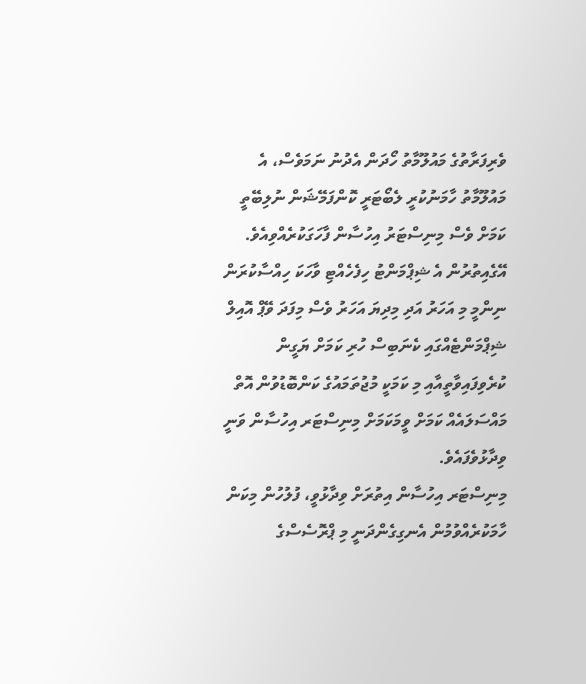ވެރިފަރާތުގެ މައުލޫމާތު ހޯދަން އެދުނު ނަމަވެސް، އެ މައުލޫމާތު ހާމަނުކުރީ ލެބޯޓަރީ ކޮންފަމޭޝަން ނުލިބޭތީ ކަމަށް ވެސް މިނިސްޓަރު އިހުސާން ފާހަގަކުރެއްވިއެވެ.
އޭގެއިތުރުން އެ ޝިޕްމަންޓު ހިފެހެއްޓި ވާހަކަ ހިއްސާކުރަން ނިންމީ މި އަހަރު އަދި މިދިޔަ އަހަރު ވެސް މިފަދަ ވޭޕް އޮއިލް ޝިޕްމަންޓެއްގައި ކެނަބިސް ހުރި ކަމަށް ޔަގީން ކުރެވިފައިވާތީއާއި މި ކަމަކީ މުޖުތަމައުގެ ކަންބޮޑުވުން އޮތް މައްސަލައެއް ކަމަށް ވީމަކަމަށް މިނިސްޓަރ އިހުސާން ވަނީ ވިދާޅުވެފައެވެ.
މިނިސްޓަރ އިހުސާން އިތުރަށް ވިދާޅުވީ، ފުލުހުން މިކަން ހާމަކުރެއްވުމުން އެނގިގެންދަނީ މި ޕްރޮސެސްގެ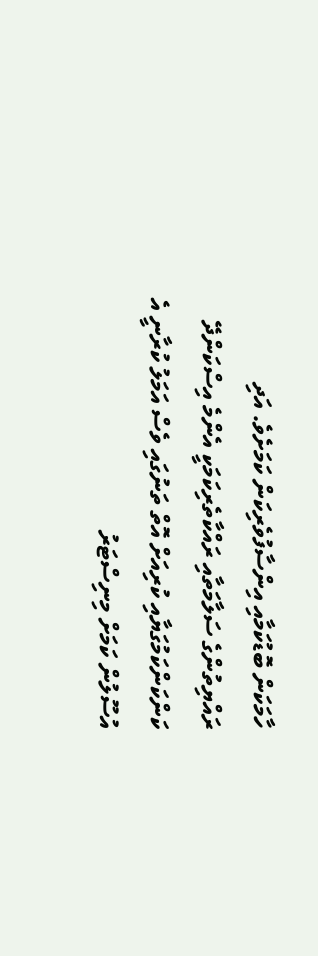ހާމަކަން ބޮޑުކަމާއި އިންސާފުވެރިކަން ކަމަށެވެ. އަދި ރައްޔިތުންގެ ސަލާމަތާއި ރައްކާތެރިކަމަކީ އެންމެ އިސްކަންދޭ ކަންކަންކަމުގަޔާއި ކުރިއަށް އޮތް ތަނުގައި ވެސް އަމަލު ކުރާނީ އެ އުސޫލުން ކަމަށް މިނިސްޓަރު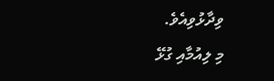ވިދާޅުވިއެވެ.
މި ލިއުމާއި ގުޅޭ